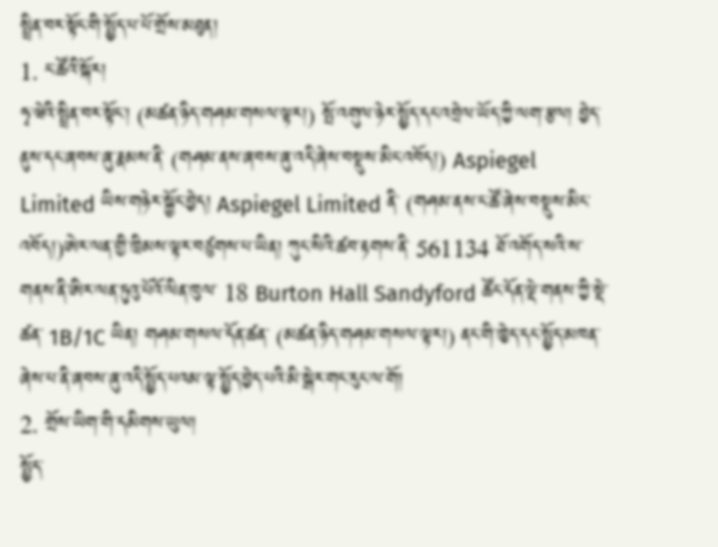སྤྲིན་བར་སྟོང་གི་སྤྱོད་པ་པོ་གྲོས་མཐུན།
1. ང་ཚོའི་སྐོར།
ཧྭ་ཝེའི་སྤྲིན་བར་སྟོང་། (མཚན་ཉིད་གཤམ་གསལ་ལྟར།) སྤོ་འགུལ་ཉེར་སྤྱོད་དང་འབྲེལ་ཡོད་ཀྱི་ལག་རྩལ། བྱེད་ནུས་དང་ཞབས་ཞུ་རྣམས་ནི་ (གཤམ་ནས་ཞབས་ཞུ་འདི་ཞེས་བསྡུས་མིང་འབོད།) Aspiegel Limited ཡིས་གཉེར་སྐྱོང་བྱེད། Aspiegel Limited ནི་ (གཤམ་ནས་ང་ཚོ་ཞེས་བསྡུས་མིང་འབོད།)ཨེར་ལན་གྱི་ཁྲིམས་ལྟར་བཙུགས་པ་ཡིན། ཀུང་སིའི་ཚབ་རྟགས་ནི་ 561134 ཐོ་འགོད་སའི་ས་གནས་ནི་ཨིར་ལན་ཏུའུ་པོའོ་ལིན་ཁུལ་ 18 Burton Hall Sandyford ཚོང་དོན་ལྡེ་གནས་ཀྱི་སྡེ་ཚན་ 1B/1C ཡིན། གཤམ་གསལ་དོན་ཚན་ (མཚན་ཉིད་གཤམ་གསལ་ལྟར།) ནང་གི་ཁྱེད་དང་སྤྱོད་མཁན་ཞེས་པ་ནི་ཞབས་ཞུ་འདི་སྤྱོད་པའམ་ལྟ་སྤྱོད་བྱེད་པའི་མི་སྒེར་གང་རུང་ལ་གོ།
2. གྲོས་ཡིག་གི་དམིགས་ཡུལ།
སྤྱོད་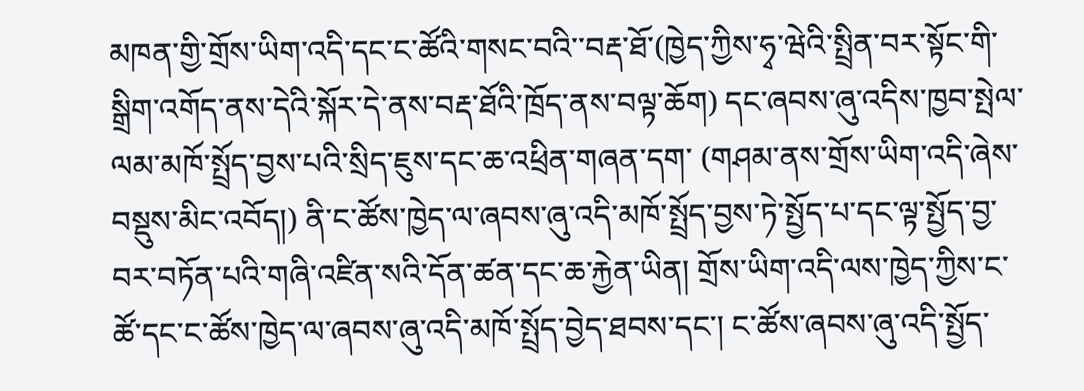མཁན་གྱི་གྲོས་ཡིག་འདི་དང་ང་ཚོའི་གསང་བའི་་བརྡ་ཐོ་(ཁྱེད་ཀྱིས་ཧྭ་ཝེའི་སྤྲིན་བར་སྟོང་གི་སྒྲིག་འགོད་ནས་དེའི་སྐོར་དེ་ནས་བརྡ་ཐོའི་ཁྲོད་ནས་བལྟ་ཆོག) དང་ཞབས་ཞུ་འདིས་ཁྱབ་སྤེལ་ལམ་མཁོ་སྤྲོད་བྱས་པའི་སྲིད་ཇུས་དང་ཆ་འཕྲིན་གཞན་དག་ (གཤམ་ནས་གྲོས་ཡིག་འདི་ཞེས་བསྡུས་མིང་འབོད།) ནི་ང་ཚོས་ཁྱེད་ལ་ཞབས་ཞུ་འདི་མཁོ་སྤྲོད་བྱས་ཏེ་སྤྱོད་པ་དང་ལྟ་སྤྱོད་བྱ་བར་བཏོན་པའི་གཞི་འཛིན་སའི་དོན་ཚན་དང་ཆ་རྐྱེན་ཡིན། གྲོས་ཡིག་འདི་ལས་ཁྱེད་ཀྱིས་ང་ཚོ་དང་ང་ཚོས་ཁྱེད་ལ་ཞབས་ཞུ་འདི་མཁོ་སྤྲོད་བྱེད་ཐབས་དང་། ང་ཚོས་ཞབས་ཞུ་འདི་སྤྱོད་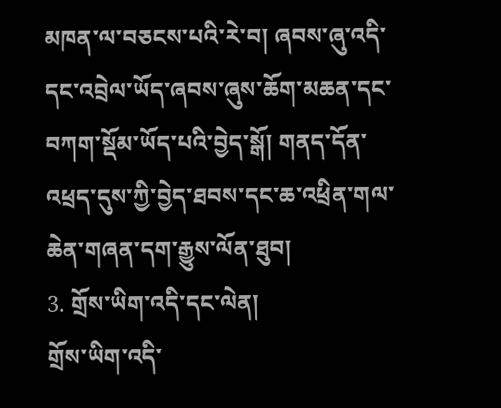མཁན་ལ་བཅངས་པའི་རེ་བ། ཞབས་ཞུ་འདི་དང་འབྲེལ་ཡོད་ཞབས་ཞུས་ཆོག་མཆན་དང་བཀག་སྡོམ་ཡོད་པའི་བྱེད་སྒོ། གནད་དོན་འཕྲད་དུས་ཀྱི་བྱེད་ཐབས་དང་ཆ་འཕྲིན་གལ་ཆེན་གཞན་དག་རྒྱུས་ལོན་ཐུབ།
3. གྲོས་ཡིག་འདི་དང་ལེན།
གྲོས་ཡིག་འདི་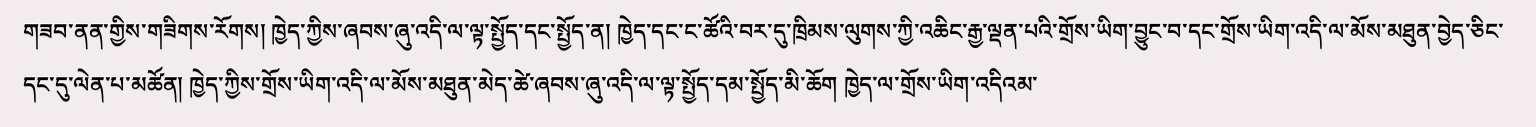གཟབ་ནན་གྱིས་གཟིགས་རོགས། ཁྱེད་ཀྱིས་ཞབས་ཞུ་འདི་ལ་ལྟ་སྤྱོད་དང་སྤྱོད་ན། ཁྱེད་དང་ང་ཚོའི་བར་དུ་ཁྲིམས་ལུགས་ཀྱི་འཆིང་རྒྱ་ལྡན་པའི་གྲོས་ཡིག་བྱུང་བ་དང་གྲོས་ཡིག་འདི་ལ་མོས་མཐུན་བྱེད་ཅིང་དང་དུ་ལེན་པ་མཚོན། ཁྱེད་ཀྱིས་གྲོས་ཡིག་འདི་ལ་མོས་མཐུན་མེད་ཚེ་ཞབས་ཞུ་འདི་ལ་ལྟ་སྤྱོད་དམ་སྤྱོད་མི་ཆོག ཁྱེད་ལ་གྲོས་ཡིག་འདིའམ་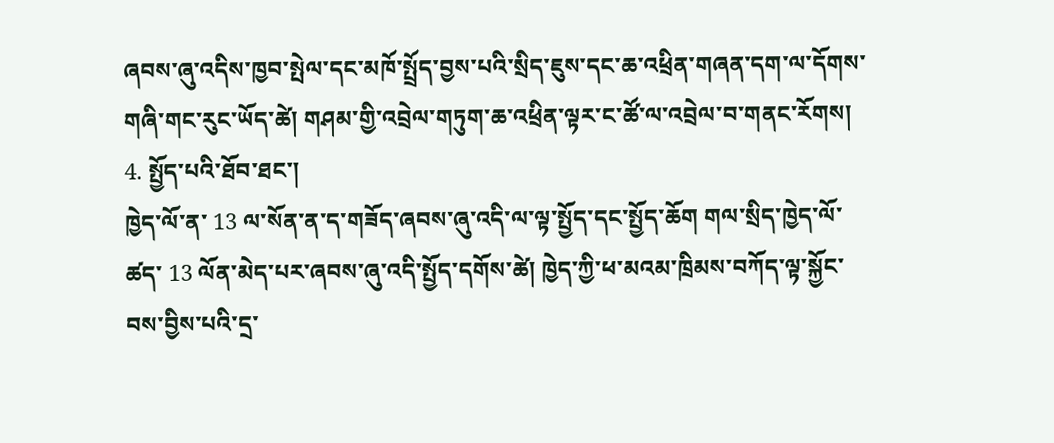ཞབས་ཞུ་འདིས་ཁྱབ་སྤེལ་དང་མཁོ་སྤྲོད་བྱས་པའི་སྲིད་ཇུས་དང་ཆ་འཕྲིན་གཞན་དག་ལ་དོགས་གཞི་གང་རུང་ཡོད་ཚེ། གཤམ་གྱི་འབྲེལ་གཏུག་ཆ་འཕྲིན་ལྟར་ང་ཚོ་ལ་འབྲེལ་བ་གནང་རོགས།
4. སྤྱོད་པའི་ཐོབ་ཐང་།
ཁྱེད་ལོ་ན་ 13 ལ་སོན་ན་ད་གཟོད་ཞབས་ཞུ་འདི་ལ་ལྟ་སྤྱོད་དང་སྤྱོད་ཆོག གལ་སྲིད་ཁྱེད་ལོ་ཚད་ 13 ལོན་མེད་པར་ཞབས་ཞུ་འདི་སྤྱོད་དགོས་ཚེ། ཁྱེད་ཀྱི་ཕ་མའམ་ཁྲིམས་བཀོད་ལྟ་སྐྱོང་བས་བྱིས་པའི་དྲ་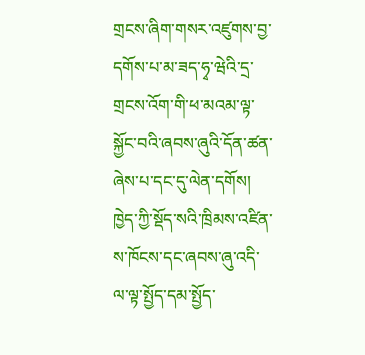གྲངས་ཞིག་གསར་འཛུགས་བྱ་དགོས་པ་མ་ཟད་ཧྭ་ཝེའི་དྲ་གྲངས་འོག་གི་ཕ་མའམ་ལྟ་སྐྱོང་བའི་ཞབས་ཞུའི་དོན་ཚན་ཞེས་པ་དང་དུ་ལེན་དགོས།
ཁྱེད་ཀྱི་སྡོད་སའི་ཁྲིམས་འཛིན་ས་ཁོངས་དང་ཞབས་ཞུ་འདི་ལ་ལྟ་སྤྱོད་དམ་སྤྱོད་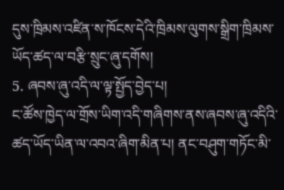དུས་ཁྲིམས་འཛིན་ས་ཁོངས་དེའི་ཁྲིམས་ལུགས་སྒྲིག་ཁྲིམས་ཡོད་ཚད་ལ་བརྩི་སྲུང་ཞུ་དགོས།
5. ཞབས་ཞུ་འདི་ལ་ལྟ་སྤྱོད་བྱེད་པ།
ང་ཚོས་ཁྱེད་ལ་གྲོས་ཡིག་འདི་གཞིགས་ནས་ཞབས་ཞུ་འདིའི་ཚད་ཡོད་ཡིན་ལ་འབའ་ཞིག་མིན་པ། ནང་བཤུག་གཏོང་མི་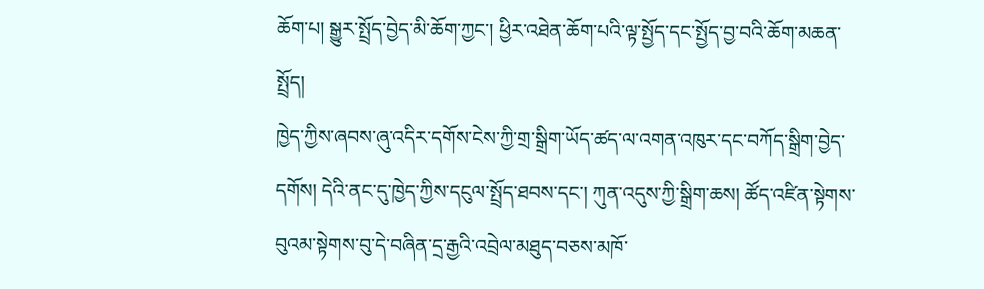ཆོག་པ། སྒྱུར་སྤྲོད་བྱེད་མི་ཆོག་ཀྱང་། ཕྱིར་འཐེན་ཆོག་པའི་ལྟ་སྤྱོད་དང་སྤྱོད་བྱ་བའི་ཆོག་མཆན་སྤྲོད།
ཁྱེད་ཀྱིས་ཞབས་ཞུ་འདིར་དགོས་ངེས་ཀྱི་གྲ་སྒྲིག་ཡོད་ཚད་ལ་འགན་འཁུར་དང་བཀོད་སྒྲིག་བྱེད་དགོས། དེའི་ནང་དུ་ཁྱེད་ཀྱིས་དངུལ་སྤྲོད་ཐབས་དང་། ཀུན་འདུས་ཀྱི་སྒྲིག་ཆས། ཚོད་འཛིན་སྟེགས་བུའམ་སྟེགས་བུ་དེ་བཞིན་དྲ་རྒྱའི་འབྲེལ་མཐུད་བཅས་མཁོ་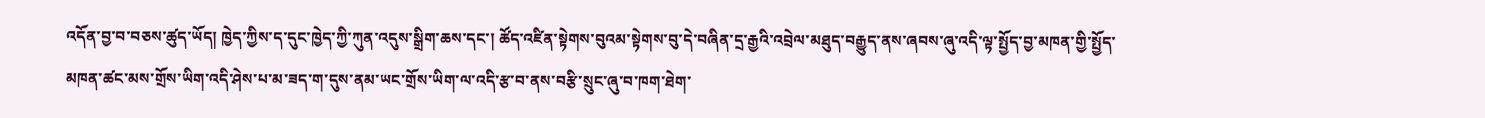འདོན་བྱ་བ་བཅས་ཚུད་ཡོད། ཁྱེད་ཀྱིས་ད་དུང་ཁྱེད་ཀྱི་ཀུན་འདུས་སྒྲིག་ཆས་དང་། ཚོད་འཛིན་སྟེགས་བུའམ་སྟེགས་བུ་དེ་བཞིན་དྲ་རྒྱའི་འབྲེལ་མཐུད་བརྒྱུད་ནས་ཞབས་ཞུ་འདི་ལྟ་སྤྱོད་བྱ་མཁན་གྱི་སྤྱོད་མཁན་ཚང་མས་གྲོས་ཡིག་འདི་ཤེས་པ་མ་ཟད་ག་དུས་ནམ་ཡང་གྲོས་ཡིག་ལ་འདི་རྩ་བ་ནས་བརྩི་སྲུང་ཞུ་བ་ཁག་ཐེག་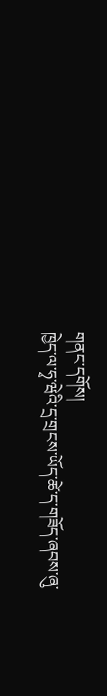གནང་དགོས།
ཁྱེད་ལ་ཧྭ་ཝེའི་དྲ་གྲངས་ཡོད་ཚེ་ད་གཟོད་ཞབས་ཞུ་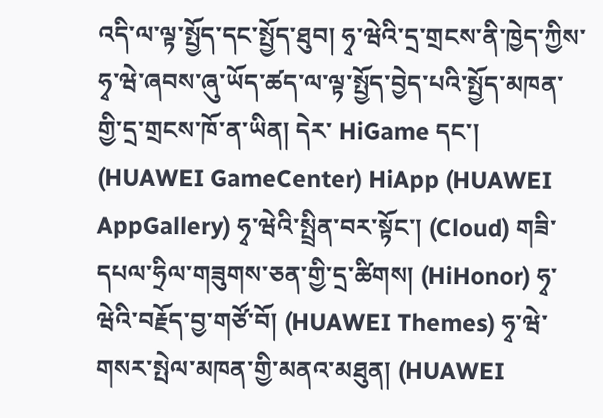འདི་ལ་ལྟ་སྤྱོད་དང་སྤྱོད་ཐུབ། ཧྭ་ཝེའི་དྲ་གྲངས་ནི་ཁྱེད་ཀྱིས་ཧྭ་ཝེ་ཞབས་ཞུ་ཡོད་ཚད་ལ་ལྟ་སྤྱོད་བྱེད་པའི་སྤྱོད་མཁན་གྱི་དྲ་གྲངས་ཁོ་ན་ཡིན། དེར་ HiGame དང་། (HUAWEI GameCenter) HiApp (HUAWEI AppGallery) ཧྭ་ཝེའི་སྤྲིན་བར་སྟོང་། (Cloud) གཟི་དཔལ་ཧྲིལ་གཟུགས་ཅན་གྱི་དྲ་ཚིགས། (HiHonor) ཧྭ་ཝེའི་བརྗོད་བྱ་གཙོ་བོ། (HUAWEI Themes) ཧྭ་ཝེ་གསར་སྤེལ་མཁན་གྱི་མནའ་མཐུན། (HUAWEI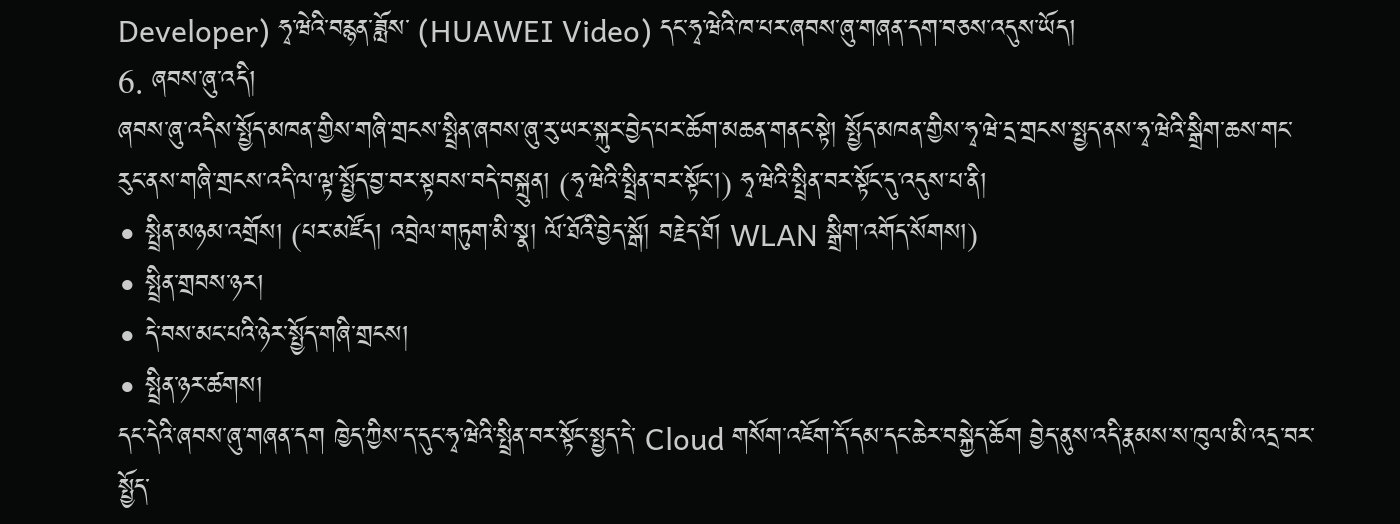Developer) ཧྭ་ཝེའི་བརྙན་ཟློས་ (HUAWEI Video) དང་ཧྭ་ཝེའི་ཁ་པར་ཞབས་ཞུ་གཞན་དག་བཅས་འདུས་ཡོད།
6. ཞབས་ཞུ་འདི།
ཞབས་ཞུ་འདིས་སྤྱོད་མཁན་གྱིས་གཞི་གྲངས་སྤྲིན་ཞབས་ཞུ་རུ་ཡར་སྐུར་བྱེད་པར་ཆོག་མཆན་གནང་སྟེ། སྤྱོད་མཁན་གྱིས་ཧྭ་ཝེ་དྲ་གྲངས་སྤྱད་ནས་ཧྭ་ཝེའི་སྒྲིག་ཆས་གང་རུང་ནས་གཞི་གྲངས་འདི་ལ་ལྟ་སྤྱོད་བྱ་བར་སྟབས་བདེ་བསྐྲུན། (ཧྭ་ཝེའི་སྤྲིན་བར་སྟོང་།) ཧྭ་ཝེའི་སྤྲིན་བར་སྟོང་དུ་འདུས་པ་ནི།
• སྤྲིན་མཉམ་འགྲོས། (པར་མཛོད། འབྲེལ་གཏུག་མི་སྣ། ལོ་ཐོའི་བྱེད་སྒོ། བརྗེད་ཐོ། WLAN སྒྲིག་འགོད་སོགས།)
• སྤྲིན་གྲབས་ཉར།
• དེ་བས་མང་པའི་ཉེར་སྤྱོད་གཞི་གྲངས།
• སྤྲིན་ཉར་ཚགས།
དང་དེའི་ཞབས་ཞུ་གཞན་དག ཁྱེད་ཀྱིས་ད་དུང་ཧྭ་ཝེའི་སྤྲིན་བར་སྟོང་སྤྱད་དེ་ Cloud གསོག་འཇོག་དོ་དམ་དང་ཆེར་བསྐྱེད་ཆོག བྱེད་ནུས་འདི་རྣམས་ས་ཁུལ་མི་འདྲ་བར་སྤྱོད་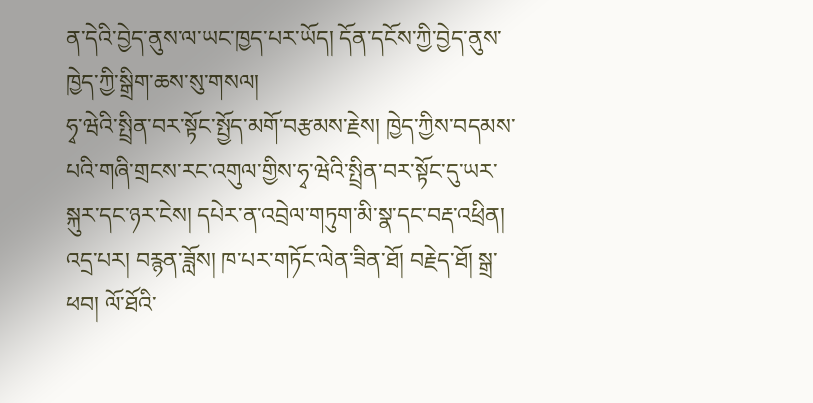ན་དེའི་བྱེད་ནུས་ལ་ཡང་ཁྱད་པར་ཡོད། དོན་དངོས་ཀྱི་བྱེད་ནུས་ཁྱེད་ཀྱི་སྒྲིག་ཆས་སུ་གསལ།
ཧྭ་ཝེའི་སྤྲིན་བར་སྟོང་སྤྱོད་མགོ་བརྩམས་རྗེས། ཁྱེད་ཀྱིས་བདམས་པའི་གཞི་གྲངས་རང་འགུལ་གྱིས་ཧྭ་ཝེའི་སྤྲིན་བར་སྟོང་དུ་ཡར་སྐུར་དང་ཉར་ངེས། དཔེར་ན་འབྲེལ་གཏུག་མི་སྣ་དང་བརྡ་འཕྲིན། འདྲ་པར། བརྙན་ཟློས། ཁ་པར་གཏོང་ལེན་ཟིན་ཐོ། བརྗེད་ཐོ། སྒྲ་ཕབ། ལོ་ཐོའི་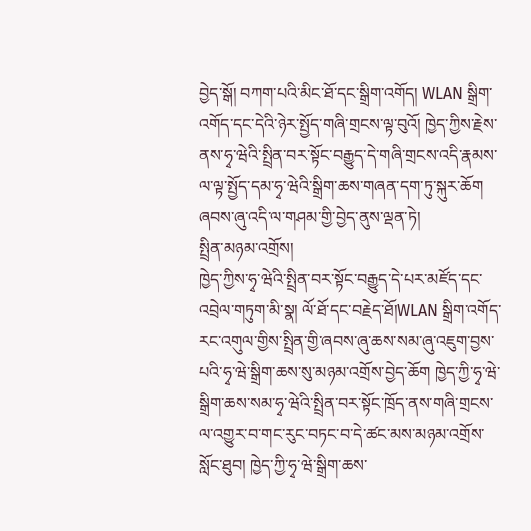བྱེད་སྒོ། བཀག་པའི་མིང་ཐོ་དང་སྒྲིག་འགོད། WLAN སྒྲིག་འགོད་དང་དེའི་ཉེར་སྤྱོད་གཞི་གྲངས་ལྟ་བུའོ། ཁྱེད་ཀྱིས་རྗེས་ནས་ཧྭ་ཝེའི་སྤྲིན་བར་སྟོང་བརྒྱུད་དེ་གཞི་གྲངས་འདི་རྣམས་ལ་ལྟ་སྤྱོད་དམ་ཧྭ་ཝེའི་སྒྲིག་ཆས་གཞན་དག་ཏུ་སྐུར་ཆོག
ཞབས་ཞུ་འདི་ལ་གཤམ་གྱི་བྱེད་ནུས་ལྡན་ཏེ།
སྤྲིན་མཉམ་འགྲོས།
ཁྱེད་ཀྱིས་ཧྭ་ཝེའི་སྤྲིན་བར་སྟོང་བརྒྱུད་དེ་པར་མཛོད་དང་འབྲེལ་གཏུག་མི་སྣ། ལོ་ཐོ་དང་བརྗེད་ཐོ།WLAN སྒྲིག་འགོད་རང་འགུལ་གྱིས་སྤྲིན་གྱི་ཞབས་ཞུ་ཆས་སམ་ཞུ་འཇུག་བྱས་པའི་ཧྭ་ཝེ་སྒྲིག་ཆས་སུ་མཉམ་འགྲོས་བྱེད་ཆོག ཁྱེད་ཀྱི་ཧྭ་ཝེ་སྒྲིག་ཆས་སམ་ཧྭ་ཝེའི་སྤྲིན་བར་སྟོང་ཁྲོད་ནས་གཞི་གྲངས་ལ་འགྱུར་བ་གང་རུང་བཏང་བ་དེ་ཚང་མས་མཉམ་འགྲོས་སློང་ཐུབ། ཁྱེད་ཀྱི་ཧྭ་ཝེ་སྒྲིག་ཆས་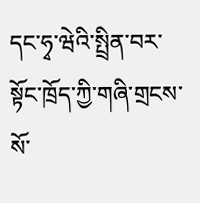དང་ཧྭ་ཝེའི་སྤྲིན་བར་སྟོང་ཁྲོད་ཀྱི་གཞི་གྲངས་སོ་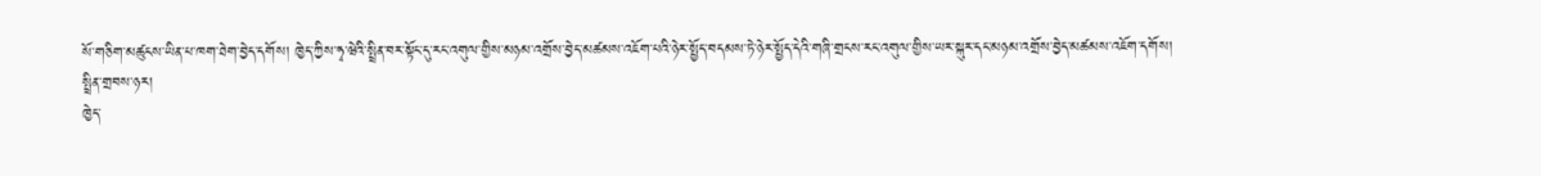སོ་གཅིག་མཚུངས་ཡིན་པ་ཁག་ཐེག་བྱེད་དགོས། ཁྱེད་ཀྱིས་ཧྭ་ཝེའི་སྤྲིན་བར་སྟོང་དུ་རང་འགུལ་གྱིས་མཉམ་འགྲོས་བྱེད་མཚམས་འཇོག་པའི་ཉེར་སྤྱོད་བདམས་ཏེ་ཉེར་སྤྱོད་དེའི་གཞི་གྲངས་རང་འགུལ་གྱིས་ཡར་སྐུར་དང་མཉམ་འགྲོས་བྱེད་མཚམས་འཇོག་དགོས།
སྤྲིན་གྲབས་ཉར།
ཁྱེད་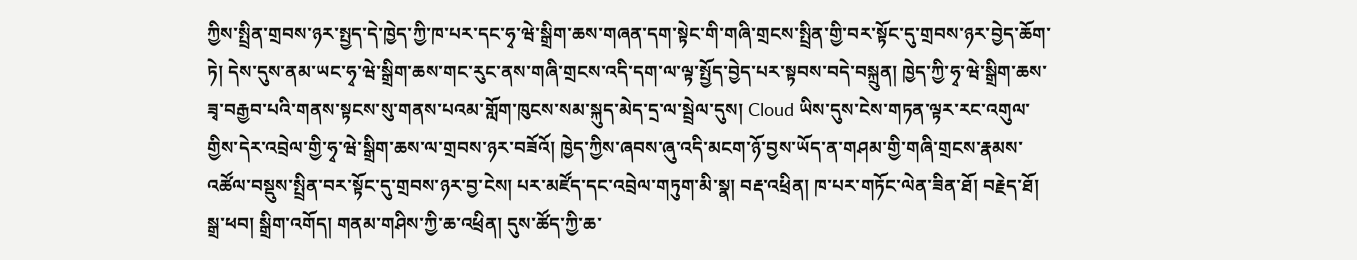ཀྱིས་སྤྲིན་གྲབས་ཉར་སྤྱད་དེ་ཁྱེད་ཀྱི་ཁ་པར་དང་ཧྭ་ཝེ་སྒྲིག་ཆས་གཞན་དག་སྟེང་གི་གཞི་གྲངས་སྤྲིན་གྱི་བར་སྟོང་དུ་གྲབས་ཉར་བྱེད་ཆོག་ཏེ། དེས་དུས་ནམ་ཡང་ཧྭ་ཝེ་སྒྲིག་ཆས་གང་རུང་ནས་གཞི་གྲངས་འདི་དག་ལ་ལྟ་སྤྱོད་བྱེད་པར་སྟབས་བདེ་བསྐྲུན། ཁྱེད་ཀྱི་ཧྭ་ཝེ་སྒྲིག་ཆས་ཟྭ་བརྒྱབ་པའི་གནས་སྟངས་སུ་གནས་པའམ་གློག་ཁུངས་སམ་སྐུད་མེད་དྲ་ལ་སྦྲེལ་དུས། Cloud ཡིས་དུས་ངེས་གཏན་ལྟར་རང་འགུལ་གྱིས་དེར་འབྲེལ་གྱི་ཧྭ་ཝེ་སྒྲིག་ཆས་ལ་གྲབས་ཉར་བཟོའོ། ཁྱེད་ཀྱིས་ཞབས་ཞུ་འདི་མངག་ཉོ་བྱས་ཡོད་ན་གཤམ་གྱི་གཞི་གྲངས་རྣམས་འཚོལ་བསྡུས་སྤྲིན་བར་སྟོང་དུ་གྲབས་ཉར་བྱ་ངེས། པར་མཛོད་དང་འབྲེལ་གཏུག་མི་སྣ། བརྡ་འཕྲིན། ཁ་པར་གཏོང་ལེན་ཟིན་ཐོ། བརྗེད་ཐོ། སྒྲ་ཕབ། སྒྲིག་འགོད། གནམ་གཤིས་ཀྱི་ཆ་འཕྲིན། དུས་ཚོད་ཀྱི་ཆ་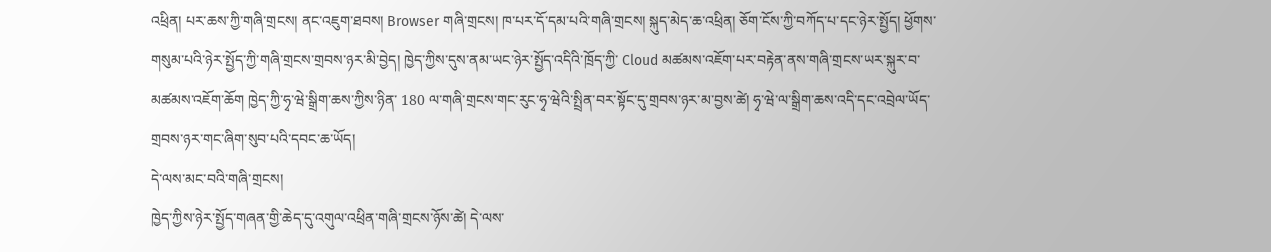འཕྲིན། པར་ཆས་ཀྱི་གཞི་གྲངས། ནང་འཇུག་ཐབས། Browser གཞི་གྲངས། ཁ་པར་དོ་དམ་པའི་གཞི་གྲངས། སྐུད་མེད་ཆ་འཕྲིན། ཅོག་ངོས་ཀྱི་བཀོད་པ་དང་ཉེར་སྤྱོད། ཕྱོགས་གསུམ་པའི་ཉེར་སྤྱོད་ཀྱི་གཞི་གྲངས་གྲབས་ཉར་མི་བྱེད། ཁྱེད་ཀྱིས་དུས་ནམ་ཡང་ཉེར་སྤྱོད་འདིའི་ཁྲོད་ཀྱི་ Cloud མཚམས་འཇོག་པར་བརྟེན་ནས་གཞི་གྲངས་ཡར་སྐུར་བ་མཚམས་འཇོག་ཆོག ཁྱེད་ཀྱི་ཧྭ་ཝེ་སྒྲིག་ཆས་ཀྱིས་ཉིན་ 180 ལ་གཞི་གྲངས་གང་རུང་ཧྭ་ཝེའི་སྤྲིན་བར་སྟོང་དུ་གྲབས་ཉར་མ་བྱས་ཚེ། ཧྭ་ཝེ་ལ་སྒྲིག་ཆས་འདི་དང་འབྲེལ་ཡོད་གྲབས་ཉར་གང་ཞིག་སུབ་པའི་དབང་ཆ་ཡོད།
དེ་ལས་མང་བའི་གཞི་གྲངས།
ཁྱེད་ཀྱིས་ཉེར་སྤྱོད་གཞན་གྱི་ཆེད་དུ་འགུལ་འཕྲིན་གཞི་གྲངས་ཉོས་ཚེ། དེ་ལས་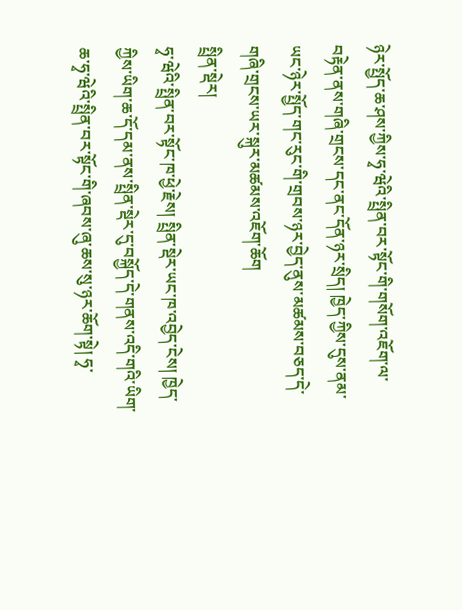ཉེར་སྤྱོད་ཆ་ཤས་ཀྱིས་ཧྭ་ཝེའི་སྤྲིན་བར་སྟོང་གི་གསོག་འཇོག་ལ་བརྟེན་ནས་གཞི་གྲངས་དང་ནང་དོན་ཉར་སྲིད། ཁྱེད་ཀྱིས་དུས་ནམ་ཡང་ཉེར་སྤྱོད་གང་རུང་གི་གྲབས་ཉར་བྱེད་ནུས་མཚམས་བཅད་དེ་གཞི་གྲངས་ཡར་སྐུར་མཚམས་འཇོག་ཆོག
སྤྲིན་སྡེར།
ཧྭ་ཝེའི་སྤྲིན་བར་སྟོང་ཁ་ཕྱེ་རྗེས། སྤྲིན་སྡེར་ཡང་ཁ་འབྱེད་ངེས། ཁྱེད་ཀྱིས་ཡིག་ཆ་དོ་དམ་ནས་སྤྲིན་སྡེར་དུ་བསྐྱོད་དེ་གནས་འདི་གའི་ཡིག་ཆ་ཧྭ་ཝེའི་སྤྲིན་བར་སྟོང་གི་ཞབས་ཞུ་ཆས་སུ་ཉར་ཆོག་སྟེ། ཧྭ་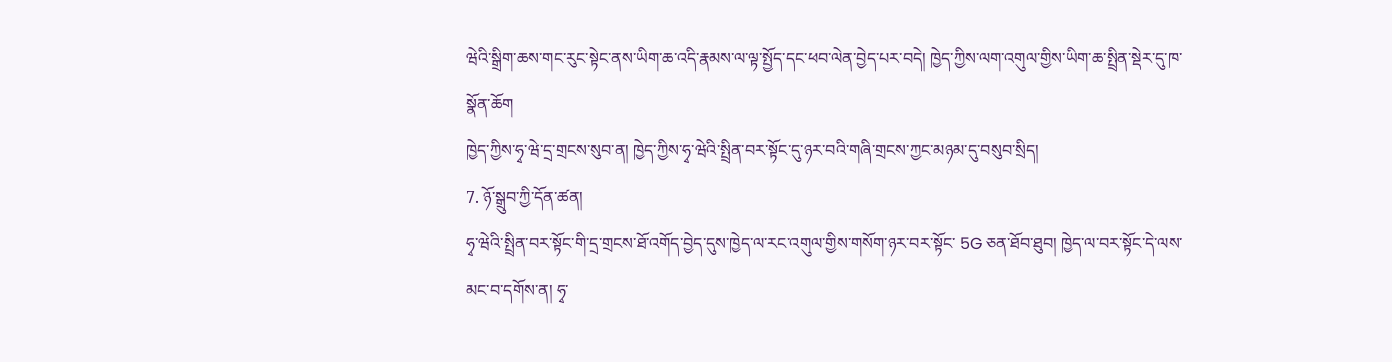ཝེའི་སྒྲིག་ཆས་གང་རུང་སྟེང་ནས་ཡིག་ཆ་འདི་རྣམས་ལ་ལྟ་སྤྱོད་དང་ཕབ་ལེན་བྱེད་པར་བདེ། ཁྱེད་ཀྱིས་ལག་འགུལ་གྱིས་ཡིག་ཆ་སྤྲིན་སྡེར་དུ་ཁ་སྣོན་ཆོག
ཁྱེད་ཀྱིས་ཧྭ་ཝེ་དྲ་གྲངས་སུབ་ན། ཁྱེད་ཀྱིས་ཧྭ་ཝེའི་སྤྲིན་བར་སྟོང་དུ་ཉར་བའི་གཞི་གྲངས་ཀྱང་མཉམ་དུ་བསུབ་སྲིད།
7. ཉོ་སྒྲུབ་ཀྱི་དོན་ཚན།
ཧྭ་ཝེའི་སྤྲིན་བར་སྟོང་གི་དྲ་གྲངས་ཐོ་འགོད་བྱེད་དུས་ཁྱེད་ལ་རང་འགུལ་གྱིས་གསོག་ཉར་བར་སྟོང་ 5G ཅན་ཐོབ་ཐུབ། ཁྱེད་ལ་བར་སྟོང་དེ་ལས་མང་བ་དགོས་ན། ཧྭ་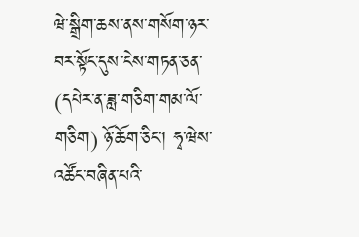ཝེ་སྒྲིག་ཆས་ནས་གསོག་ཉར་བར་སྟོང་དུས་ངེས་གཏན་ཅན་ (དཔེར་ན་ཟླ་གཅིག་གམ་ལོ་གཅིག) ཉོ་ཆོག་ཅིང་། ཧྭ་ཝེས་འཚོང་བཞིན་པའི་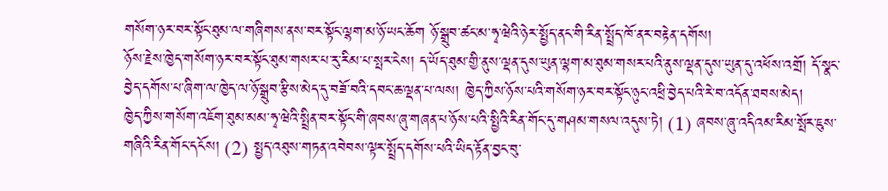གསོག་ཉར་བར་སྟོང་ཐུམ་ལ་གཞིགས་ནས་བར་སྟོང་ལྷག་མ་ཉོ་ཡང་ཆོག ཉོ་སྒྲུབ་ཚང་མ་ཧྭ་ཝེའི་ཉེར་སྤྱོད་ནང་གི་རིན་སྤྲོད་ཁོ་ནར་བརྟེན་དགོས།
ཉོས་རྗེས་ཁྱེད་གསོག་ཉར་བར་སྟོང་ཐུམ་གསར་པ་རུ་རིམ་པ་སྤར་ངེས། ད་ཡོད་ཐུམ་གྱི་ནུས་ལྡན་དུས་ཡུན་ལྷག་མ་ཐུམ་གསར་པའི་ནུས་ལྡན་དུས་ཡུན་དུ་འཕོས་འགྲོ། དོ་སྣང་བྱེད་དགོས་པ་ཞིག་ལ་ཁྱེད་ལ་ཉོ་སྒྲུབ་རྩིས་མེད་དུ་བཟོ་བའི་དབང་ཆ་ལྡན་པ་ལས། ཁྱེད་ཀྱིས་ཉོས་པའི་གསོག་ཉར་བར་སྟོང་ཉུང་འཕྲི་བྱེད་པའི་རེ་བ་འདོན་ཐབས་མེད།
ཁྱེད་ཀྱིས་གསོག་འཇོག་ཐུམ་མམ་ཧྭ་ཝེའི་སྤྲིན་བར་སྟོང་གི་ཞབས་ཞུ་གཞན་པ་ཉོས་པའི་སྤྱིའི་རིན་གོང་དུ་གཤམ་གསལ་འདུས་ཏེ། (1) ཞབས་ཞུ་འདིའམ་རིམ་སྤོར་ཇུས་གཞིའི་རིན་གོང་དངོས། (2) སྤྱད་འཐུས་གཏན་འབེབས་ལྟར་སྤྲོད་དགོས་པའི་ཡིད་རྟོན་བྱང་བུ་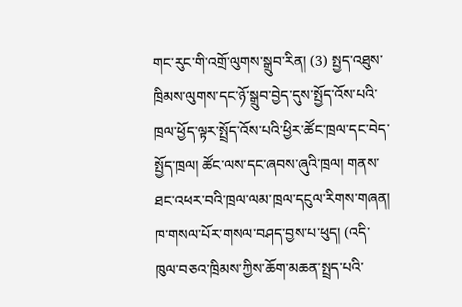གང་རུང་གི་འགྲོ་ལུགས་སྒྲུབ་རིན། (3) སྤྱད་འཐུས་ཁྲིམས་ལུགས་དང་ཉོ་སྒྲུབ་བྱེད་དུས་སྤྱོད་འོས་པའི་ཁྲལ་ཕྱོད་ལྟར་སྤྲོད་འོས་པའི་ཕྱིར་ཚོང་ཁྲལ་དང་བེད་སྤྱོད་ཁྲལ། ཚོང་ལས་དང་ཞབས་ཞུའི་ཁྲལ། གནས་ཐང་འཕར་བའི་ཁྲལ་ལམ་ཁྲལ་དངུལ་རིགས་གཞན། ཁ་གསལ་པོར་གསལ་བཤད་བྱས་པ་ཕུད། (འདི་ཁུལ་བཅའ་ཁྲིམས་ཀྱིས་ཆོག་མཆན་སྤྲད་པའི་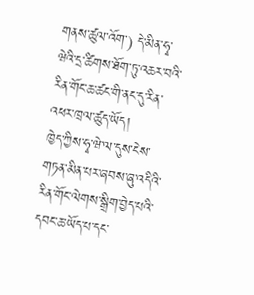གནས་ཚུལ་འོག་) དེ་མིན་ཧྭ་ཝེའི་དྲ་ཚིགས་ཐོག་ཏུ་འཆར་བའི་རིན་གོང་ཆ་ཚང་གི་ནང་དུ་རིན་འཕར་ཁྲལ་ཚུད་ཡོད།
ཁྱེད་ཀྱིས་ཧྭ་ཝེ་ལ་དུས་ངེས་གཏན་མིན་པར་ཞབས་ཞུ་འདིའི་རིན་གོང་ལེགས་སྒྲིག་བྱེད་པའི་དབང་ཆ་ཡོད་པ་དང་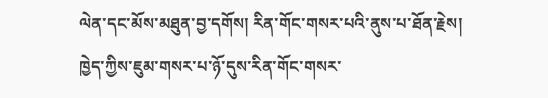ལེན་དང་མོས་མཐུན་བྱ་དགོས། རིན་གོང་གསར་པའི་ནུས་པ་ཐོན་རྗེས། ཁྱེད་ཀྱིས་ཇུམ་གསར་པ་ཉོ་དུས་རིན་གོང་གསར་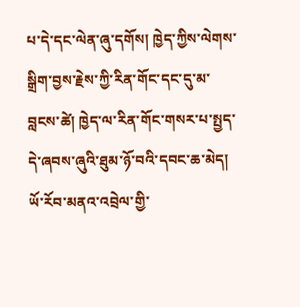པ་དེ་དང་ལེན་ཞུ་དགོས། ཁྱེད་ཀྱིས་ལེགས་སྒྲིག་བྱས་རྗེས་ཀྱི་རིན་གོང་དང་དུ་མ་བླངས་ཚེ། ཁྱེད་ལ་རིན་གོང་གསར་པ་སྤྱད་དེ་ཞབས་ཞུའི་ཐུམ་ཉོ་བའི་དབང་ཆ་མེད།
ཡོ་རོབ་མནའ་འབྲེལ་གྱི་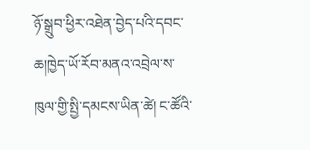ཉོ་སྒྲུབ་ཕྱིར་འཐེན་བྱེད་པའི་དབང་ཆ།ཁྱེད་ཡོ་རོབ་མནའ་འབྲེལ་ས་ཁུལ་གྱི་སྤྱི་དམངས་ཡིན་ཚེ། ང་ཚོའི་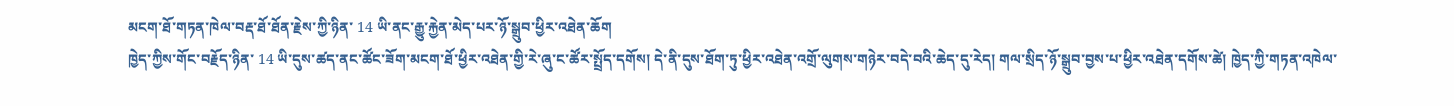མངག་ཐོ་གཏན་ཁེལ་བརྡ་ཐོ་ཐོན་རྗེས་ཀྱི་ཉིན་ 14 ཡི་ནང་རྒྱུ་རྐྱེན་མེད་པར་ཉོ་སྒྲུབ་ཕྱིར་འཐེན་ཆོག
ཁྱེད་ཀྱིས་གོང་བརྗོད་ཉིན་ 14 ཡི་དུས་ཚད་ནང་ཚོང་ཟོག་མངག་ཐོ་ཕྱིར་འཐེན་གྱི་རེ་ཞུ་ང་ཚོར་སྤྲོད་དགོས། དེ་ནི་དུས་ཐོག་ཏུ་ཕྱིར་འཐེན་འགྲོ་ལུགས་གཉེར་བདེ་བའི་ཆེད་དུ་རེད། གལ་སྲིད་ཉོ་སྒྲུབ་བྱས་པ་ཕྱིར་འཐེན་དགོས་ཚེ། ཁྱེད་ཀྱི་གཏན་འཁེལ་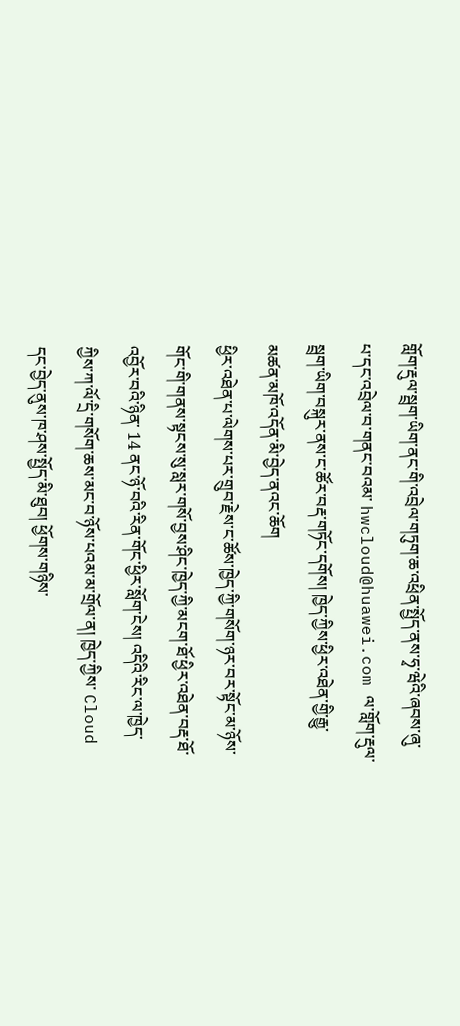གློག་རྡུལ་སྦྲག་ཡིག་ནང་གི་འབྲེལ་གཏུག་ཆ་འཕྲིན་སྤྱོད་ནས་ཧྭ་ཝེའི་ཞབས་ཞུ་པ་དང་འབྲེལ་བ་གནང་བའམ་ hwcloud@huawei.com ལ་གློག་རྡུལ་སྦྲག་ཡིག་བསྐུར་ནས་ང་ཚོར་བརྡ་གཏོང་དགོས། ཁྱེད་ཀྱིས་ཕྱིར་འཐེན་གྱི་རྒྱུ་མཚན་མཁོ་འདོན་མི་བྱེད་ནའང་ཆོག
ཕྱིར་འཐེན་པ་ལེགས་པར་གྲུབ་རྗེས་ང་ཚོས་ཁྱེད་ཀྱི་གསོག་ཉར་བར་སྟོང་མ་ཉོས་གོང་གི་གནས་སྟངས་སུ་སླར་གསོ་བྱས་ཤིང་ཁྱེད་ཀྱི་མངག་ཐོ་ཕྱིར་འཐེན་བརྡ་ཐོ་འབྱོར་བའི་ཉིན་ 14 ནང་ཉོ་བའི་རིན་གོང་ཕྱིར་སློག་ངེས། འདིའི་རིང་ལ་ཁྱེད་ཀྱིས་ཀ་ལོ་དྲི་གསོག་ཆས་མང་བ་ཉོས་པའམ་མ་གྲོལ་ན། ཁྱེད་ཀྱིས་ Cloud དང་བྱེད་ནུས་ཁ་ཤས་སྤྱོད་མི་ཐུབ། ཕྱོགས་གཉིས་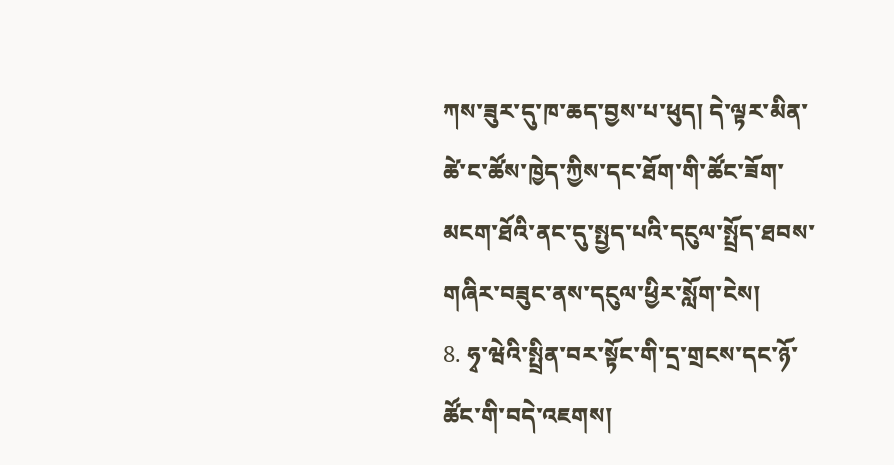ཀས་ཟུར་དུ་ཁ་ཆད་བྱས་པ་ཕུད། དེ་ལྟར་མིན་ཚེ་ང་ཚོས་ཁྱེད་ཀྱིས་དང་ཐོག་གི་ཚོང་ཟོག་མངག་ཐོའི་ནང་དུ་སྤྱད་པའི་དངུལ་སྤྲོད་ཐབས་གཞིར་བཟུང་ནས་དངུལ་ཕྱིར་སློག་ངེས།
8. ཧྭ་ཝེའི་སྤྲིན་བར་སྟོང་གི་དྲ་གྲངས་དང་ཉོ་ཚོང་གི་བདེ་འཇགས།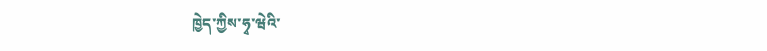ཁྱེད་ཀྱིས་ཧྭ་ཝེའི་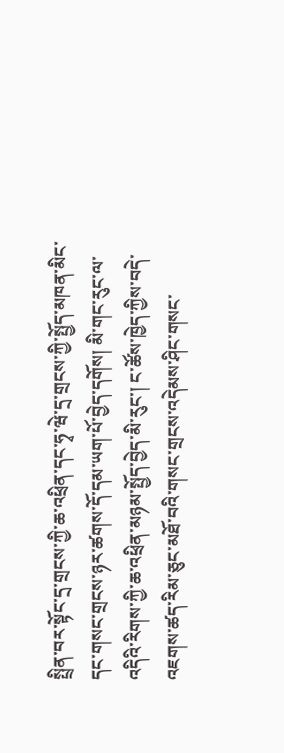སྤྲིན་བར་སྟོང་དྲ་གྲངས་ཀྱི་ཆ་འཕྲིན་དང་ཧྭ་ཝེ་དྲ་གྲངས་ཀྱི་སྤྱོད་མཁན་མིང་དང་གསང་གྲངས་ཉར་ཚགས་དོ་དམ་ཡག་པོ་བྱེད་དགོས། མི་གང་རུང་ལ་འདིའི་རིགས་ཀྱི་ཆ་འཕྲིན་མཉམ་སྤྱོད་བྱེད་མི་རུང་། ང་ཚོས་ཁྱེད་ཀྱིས་བདེ་འཇགས་ཚད་རིམ་ཅུང་མཐོ་བའི་གསང་གྲངས་འདེམས་ཤིང་གསང་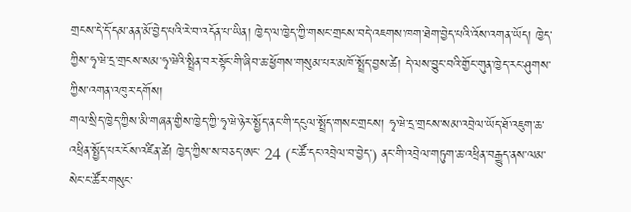གྲངས་དེ་དོ་དམ་ནན་མོ་བྱེད་པའི་རེ་བ་འདོན་པ་ཡིན། ཁྱེད་ལ་ཁྱེད་ཀྱི་གསང་གྲངས་བདེ་འཇགས་ཁག་ཐེག་བྱེད་པའི་འོས་འགན་ཡོད། ཁྱེད་ཀྱིས་ཧྭ་ཝེ་དྲ་གྲངས་སམ་ཧྭ་ཝེའི་སྤྲིན་བར་སྟོང་གི་ཞིབ་ཆ་ཕྱོགས་གསུམ་པར་མཁོ་སྤྲོད་བྱས་ཚེ། དེ་ལས་བྱུང་བའི་གྱོང་གུན་ཁྱེད་རང་ཤུགས་ཀྱིས་འགན་འཁུར་དགོས།
གལ་སྲིད་ཁྱེད་ཀྱིས་མི་གཞན་གྱིས་ཁྱེད་ཀྱི་ཧྭ་ཝེ་ཉེར་སྤྱོད་ནང་གི་དངུལ་སྤྲོད་གསང་གྲངས། ཧྭ་ཝེ་དྲ་གྲངས་སམ་འབྲེལ་ཡོད་ཐོ་འཇུག་ཆ་འཕྲིན་སྤྱོད་པར་ངོས་འཛིན་ཚེ། ཁྱེད་ཀྱིས་ས་བཅད་ཨང་ 24 (ང་ཚོ་དང་འབྲེལ་བ་བྱེད་) ནང་གི་འབྲེལ་གཏུག་ཆ་འཕྲིན་བརྒྱུད་ནས་ལམ་སེང་ང་ཚོར་གསུང་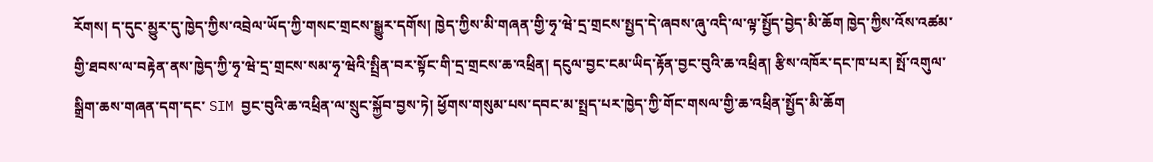རོགས། ད་དུང་མྱུར་དུ་ཁྱེད་ཀྱིས་འབྲེལ་ཡོད་ཀྱི་གསང་གྲངས་སྒྱུར་དགོས། ཁྱེད་ཀྱིས་མི་གཞན་གྱི་ཧྭ་ཝེ་དྲ་གྲངས་སྤྱད་དེ་ཞབས་ཞུ་འདི་ལ་ལྟ་སྤྱོད་བྱེད་མི་ཆོག ཁྱེད་ཀྱིས་འོས་འཚམ་གྱི་ཐབས་ལ་བརྟེན་ནས་ཁྱེད་ཀྱི་ཧྭ་ཝེ་དྲ་གྲངས་སམ་ཧྭ་ཝེའི་སྤྲིན་བར་སྟོང་གི་དྲ་གྲངས་ཆ་འཕྲིན། དངུལ་བྱང་ངམ་ཡིད་རྟོན་བྱང་བུའི་ཆ་འཕྲིན། རྩིས་འཁོར་དང་ཁ་པར། སྤོ་འགུལ་སྒྲིག་ཆས་གཞན་དག་དང་ SIM བྱང་བུའི་ཆ་འཕྲིན་ལ་སྲུང་སྐྱོབ་བྱས་ཏེ། ཕྱོགས་གསུམ་པས་དབང་མ་སྤྲད་པར་ཁྱེད་ཀྱི་གོང་གསལ་གྱི་ཆ་འཕྲིན་སྤྱོད་མི་ཆོག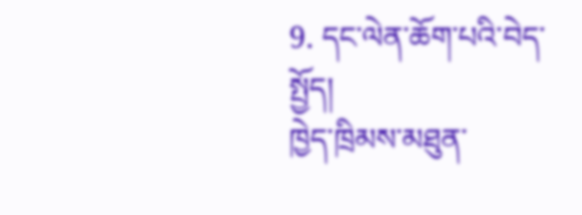9. དང་ལེན་ཆོག་པའི་བེད་སྤྱོད།
ཁྱེད་ཁྲིམས་མཐུན་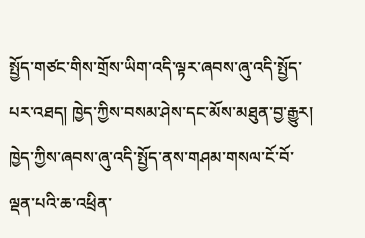སྤྱོད་གཙང་གིས་གྲོས་ཡིག་འདི་ལྟར་ཞབས་ཞུ་འདི་སྤྱོད་པར་འཐད། ཁྱེད་ཀྱིས་བསམ་ཤེས་དང་མོས་མཐུན་བྱ་རྒྱུར། ཁྱེད་ཀྱིས་ཞབས་ཞུ་འདི་སྤྱོད་ནས་གཤམ་གསལ་ངོ་བོ་ལྡན་པའི་ཆ་འཕྲིན་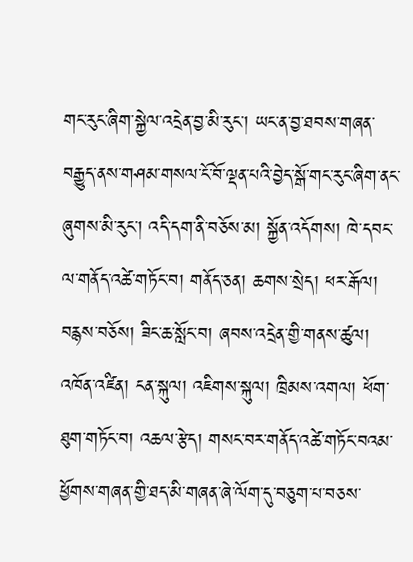གང་རུང་ཞིག་སྐྱེལ་འདྲེན་བྱ་མི་རུང་། ཡང་ན་བྱ་ཐབས་གཞན་བརྒྱུད་ནས་གཤམ་གསལ་ངོ་བོ་ལྡན་པའི་བྱེད་སྒོ་གང་རུང་ཞིག་ནང་ཞུགས་མི་རུང་། འདི་དག་ནི་བཅོས་མ། སྐྱོན་འདོགས། ཁེ་དབང་ལ་གནོད་འཚེ་གཏོང་བ། གནོད་ཅན། ཆགས་སྲེད། ཕར་རྒོལ། བརྙས་བཅོས། ཟིང་ཆ་སློང་བ། ཞབས་འདྲེན་གྱི་གནས་ཚུལ། འཁོན་འཛིན། ངན་སྐུལ། འཇིགས་སྐུལ། ཁྲིམས་འགལ། ཕོག་ཐུག་གཏོང་བ། འཆལ་རྩེད། གསང་བར་གནོད་འཚེ་གཏོང་བའམ་ཕྱོགས་གཞན་གྱི་ཐད་མི་གཞན་ཞེ་ལོག་དུ་བཅུག་པ་བཅས་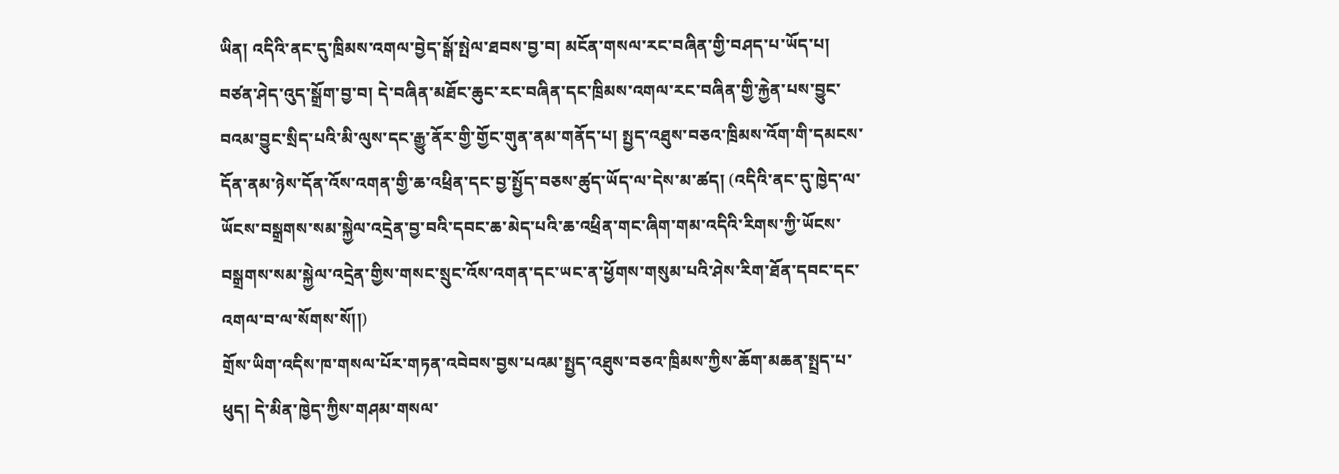ཡིན། འདིའི་ནང་དུ་ཁྲིམས་འགལ་བྱེད་སྒོ་སྤེལ་ཐབས་བྱ་བ། མངོན་གསལ་རང་བཞིན་གྱི་བཤད་པ་ཡོད་པ། བཙན་ཤེད་འུད་སྒྲོག་བྱ་བ། དེ་བཞིན་མཐོང་ཆུང་རང་བཞིན་དང་ཁྲིམས་འགལ་རང་བཞིན་གྱི་རྐྱེན་པས་བྱུང་བའམ་བྱུང་སྲིད་པའི་མི་ལུས་དང་རྒྱུ་ནོར་གྱི་གྱོང་གུན་ནམ་གནོད་པ། སྤྱད་འཐུས་བཅའ་ཁྲིམས་འོག་གི་དམངས་དོན་ནམ་ཉེས་དོན་འོས་འགན་གྱི་ཆ་འཕྲིན་དང་བྱ་སྤྱོད་བཅས་ཚུད་ཡོད་ལ་དེས་མ་ཚད། (འདིའི་ནང་དུ་ཁྱེད་ལ་ཡོངས་བསྒྲགས་སམ་སྐྱེལ་འདྲེན་བྱ་བའི་དབང་ཆ་མེད་པའི་ཆ་འཕྲིན་གང་ཞིག་གམ་འདིའི་རིགས་ཀྱི་ཡོངས་བསྒྲགས་སམ་སྐྱེལ་འདྲེན་གྱིས་གསང་སྲུང་འོས་འགན་དང་ཡང་ན་ཕྱོགས་གསུམ་པའི་ཤེས་རིག་ཐོན་དབང་དང་འགལ་བ་ལ་སོགས་སོ།།)
གྲོས་ཡིག་འདིས་ཁ་གསལ་པོར་གཏན་འབེབས་བྱས་པའམ་སྤྱད་འཐུས་བཅའ་ཁྲིམས་ཀྱིས་ཆོག་མཆན་སྤྲད་པ་ཕུད། དེ་མིན་ཁྱེད་ཀྱིས་གཤམ་གསལ་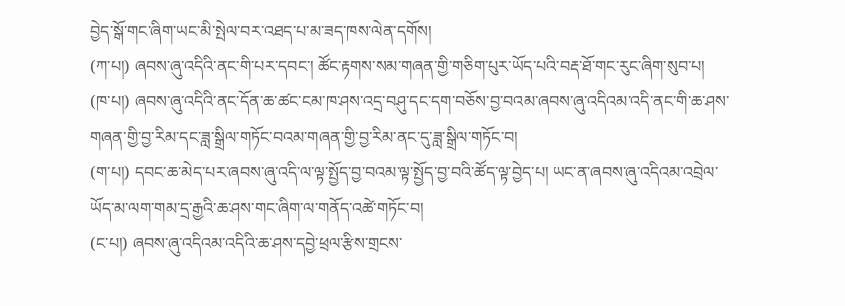བྱེད་སྒོ་གང་ཞིག་ཡང་མི་སྤེལ་བར་འཐད་པ་མ་ཟད་ཁས་ལེན་དགོས།
(ཀ་པ།) ཞབས་ཞུ་འདིའི་ནང་གི་པར་དབང་། ཚོང་རྟགས་སམ་གཞན་གྱི་གཅིག་པུར་ཡོད་པའི་བརྡ་ཐོ་གང་རུང་ཞིག་སུབ་པ།
(ཁ་པ།) ཞབས་ཞུ་འདིའི་ནང་དོན་ཆ་ཚང་ངམ་ཁ་ཤས་འདྲ་བཤུ་དང་དག་བཅོས་བྱ་བའམ་ཞབས་ཞུ་འདིའམ་འདི་ནང་གི་ཆ་ཤས་གཞན་གྱི་བྱ་རིམ་དང་ཟླ་སྒྲིལ་གཏོང་བའམ་གཞན་གྱི་བྱ་རིམ་ནང་དུ་ཟླ་སྒྲིལ་གཏོང་བ།
(ག་པ།) དབང་ཆ་མེད་པར་ཞབས་ཞུ་འདི་ལ་ལྟ་སྤྱོད་བྱ་བའམ་ལྟ་སྤྱོད་བྱ་བའི་ཚོད་ལྟ་བྱེད་པ། ཡང་ན་ཞབས་ཞུ་འདིའམ་འབྲེལ་ཡོད་མ་ལག་གམ་དྲ་རྒྱའི་ཆ་ཤས་གང་ཞིག་ལ་གནོད་འཚེ་གཏོང་བ།
(ང་པ།) ཞབས་ཞུ་འདིའམ་འདིའི་ཆ་ཤས་དབྱེ་ཕྲལ་རྩིས་གྲངས་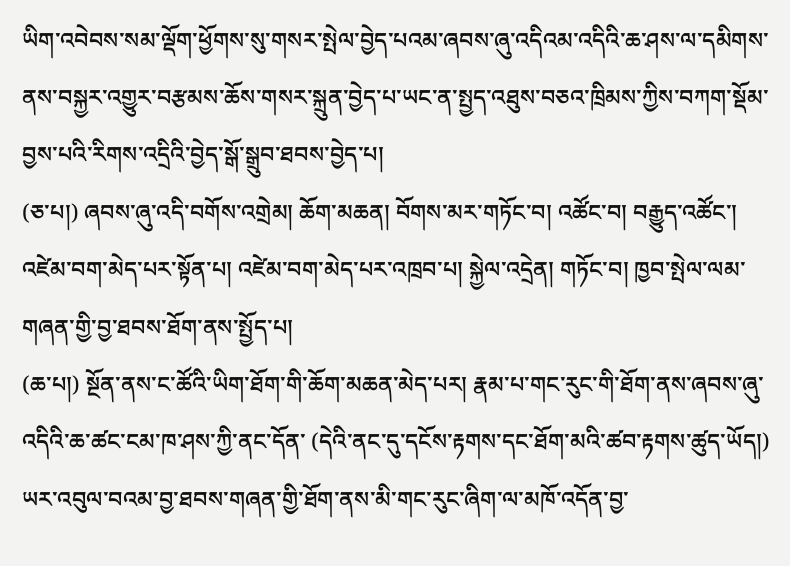ཡིག་འབེབས་སམ་ལྡོག་ཕྱོགས་སུ་གསར་སྤེལ་བྱེད་པའམ་ཞབས་ཞུ་འདིའམ་འདིའི་ཆ་ཤས་ལ་དམིགས་ནས་བསྐྱར་འགྱུར་བརྩམས་ཆོས་གསར་སྐྲུན་བྱེད་པ་ཡང་ན་སྤྱད་འཐུས་བཅའ་ཁྲིམས་ཀྱིས་བཀག་སྡོམ་བྱས་པའི་རིགས་འདྲིའི་བྱེད་སྒོ་སྒྲུབ་ཐབས་བྱེད་པ།
(ཅ་པ།) ཞབས་ཞུ་འདི་བགོས་འགྲེམ། ཆོག་མཆན། བོགས་མར་གཏོང་བ། འཚོང་བ། བརྒྱུད་འཚོང་། འཛེམ་བག་མེད་པར་སྟོན་པ། འཛེམ་བག་མེད་པར་འཁྲབ་པ། སྐྱེལ་འདྲེན། གཏོང་བ། ཁྱབ་སྤེལ་ལམ་གཞན་གྱི་བྱ་ཐབས་ཐོག་ནས་སྤྱོད་པ།
(ཆ་པ།) སྔོན་ནས་ང་ཚོའི་ཡིག་ཐོག་གི་ཆོག་མཆན་མེད་པར། རྣམ་པ་གང་རུང་གི་ཐོག་ནས་ཞབས་ཞུ་འདིའི་ཆ་ཚང་ངམ་ཁ་ཤས་ཀྱི་ནང་དོན་ (དེའི་ནང་དུ་དངོས་རྟགས་དང་ཐོག་མའི་ཚབ་རྟགས་ཚུད་ཡོད།) ཡར་འབུལ་བའམ་བྱ་ཐབས་གཞན་གྱི་ཐོག་ནས་མི་གང་རུང་ཞིག་ལ་མཁོ་འདོན་བྱ་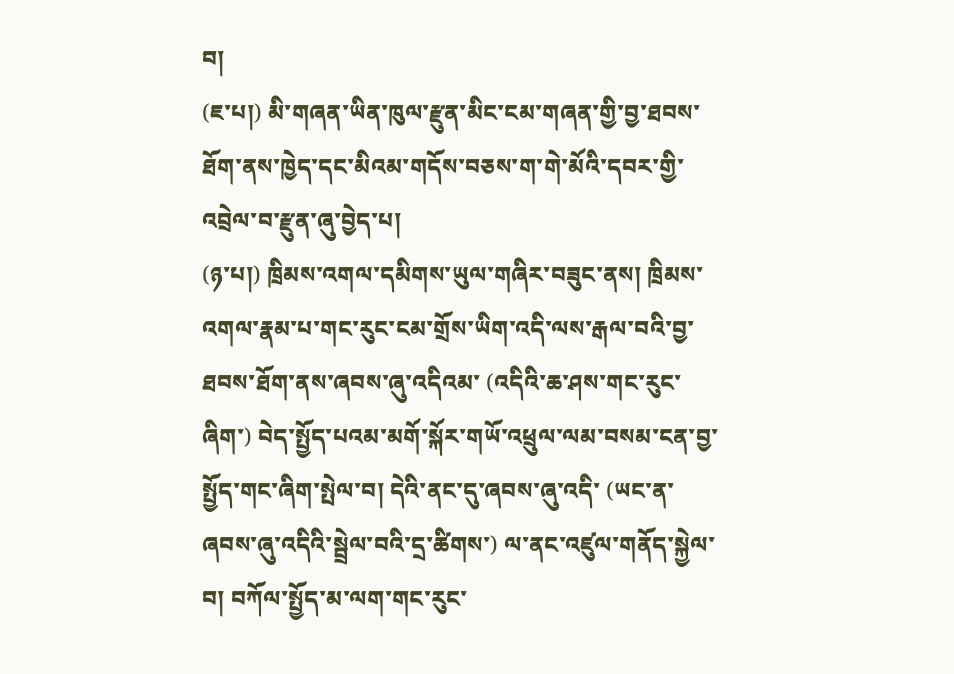བ།
(ཇ་པ།) མི་གཞན་ཡིན་ཁུལ་རྫུན་མིང་ངམ་གཞན་གྱི་བྱ་ཐབས་ཐོག་ནས་ཁྱེད་དང་མིའམ་གདོས་བཅས་ག་གེ་མོའི་དབར་གྱི་འབྲེལ་བ་རྫུན་ཞུ་བྱེད་པ།
(ཉ་པ།) ཁྲིམས་འགལ་དམིགས་ཡུལ་གཞིར་བཟུང་ནས། ཁྲིམས་འགལ་རྣམ་པ་གང་རུང་ངམ་གྲོས་ཡིག་འདི་ལས་རྒལ་བའི་བྱ་ཐབས་ཐོག་ནས་ཞབས་ཞུ་འདིའམ་ (འདིའི་ཆ་ཤས་གང་རུང་ཞིག་) བེད་སྤྱོད་པའམ་མགོ་སྐོར་གཡོ་འཕྲུལ་ལམ་བསམ་ངན་བྱ་སྤྱོད་གང་ཞིག་སྤེལ་བ། དེའི་ནང་དུ་ཞབས་ཞུ་འདི་ (ཡང་ན་ཞབས་ཞུ་འདིའི་སྦྲེལ་བའི་དྲ་ཚིགས་) ལ་ནང་འཛུལ་གནོད་སྐྱེལ་བ། བཀོལ་སྤྱོད་མ་ལག་གང་རུང་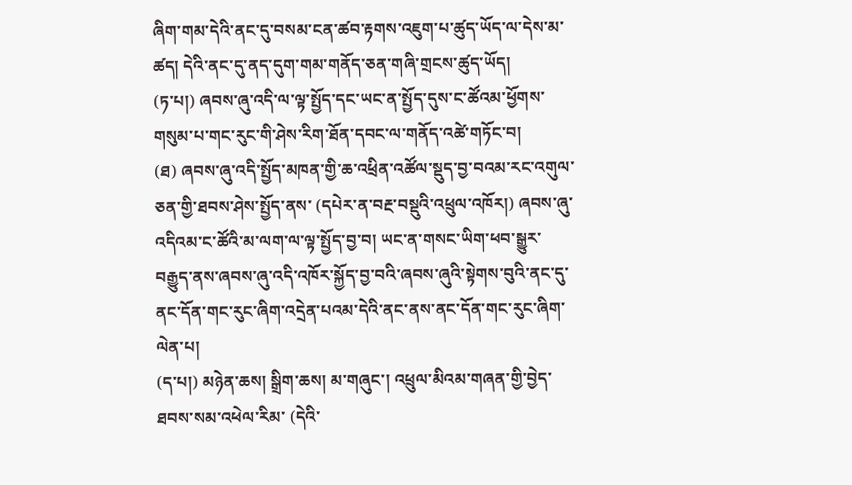ཞིག་གམ་དེའི་ནང་དུ་བསམ་ངན་ཚབ་རྟགས་འཇུག་པ་ཚུད་ཡོད་ལ་དེས་མ་ཚད། དེའི་ནང་དུ་ནད་དུག་གམ་གནོད་ཅན་གཞི་གྲངས་ཚུད་ཡོད།
(ཏ་པ།) ཞབས་ཞུ་འདི་ལ་ལྟ་སྤྱོད་དང་ཡང་ན་སྤྱོད་དུས་ང་ཚོའམ་ཕྱོགས་གསུམ་པ་གང་རུང་གི་ཤེས་རིག་ཐོན་དབང་ལ་གནོད་འཚེ་གཏོང་བ།
(ཐ) ཞབས་ཞུ་འདི་སྤྱོད་མཁན་གྱི་ཆ་འཕྲིན་འཚོལ་སྡུད་བྱ་བའམ་རང་འགུལ་ཅན་གྱི་ཐབས་ཤེས་སྤྱོད་ནས་ (དཔེར་ན་བརྔ་བསྡུའི་འཕྲུལ་འཁོར།) ཞབས་ཞུ་འདིའམ་ང་ཚོའི་མ་ལག་ལ་ལྟ་སྤྱོད་བྱ་བ། ཡང་ན་གསང་ཡིག་ཕབ་སྒྱུར་བརྒྱུད་ནས་ཞབས་ཞུ་འདི་འཁོར་སྐྱོད་བྱ་བའི་ཞབས་ཞུའི་སྟེགས་བུའི་ནང་དུ་ནང་དོན་གང་རུང་ཞིག་འདྲེན་པའམ་དེའི་ནང་ནས་ནང་དོན་གང་རུང་ཞིག་ལེན་པ།
(ད་པ།) མཉེན་ཆས། སྒྲིག་ཆས། མ་གཞུང་། འཕྲུལ་མིའམ་གཞན་གྱི་བྱེད་ཐབས་སམ་འཕེལ་རིམ་ (དེའི་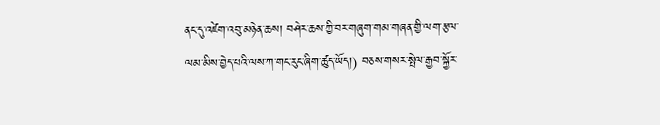ནང་དུ་འཛེག་འབུ་མཉེན་ཆས། བཤེར་ཆས་ཀྱི་བར་གཞུག་གམ་གཞན་གྱི་ལག་རྩལ་ལམ་མིས་བྱེད་པའི་ལས་ཀ་གང་རུང་ཞིག་ཚུད་ཡོད།) བཅས་གསར་སྤེལ་རྒྱབ་སྐྱོར་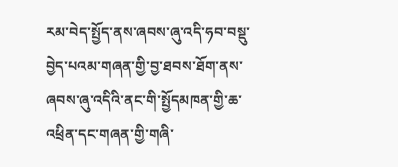རམ་བེད་སྤྱོད་ནས་ཞབས་ཞུ་འདི་ཧབ་བསྡུ་བྱེད་པའམ་གཞན་གྱི་བྱ་ཐབས་ཐོག་ནས་ཞབས་ཞུ་འདིའི་ནང་གི་སྤྱོདམཁན་གྱི་ཆ་འཕྲིན་དང་གཞན་གྱི་གཞི་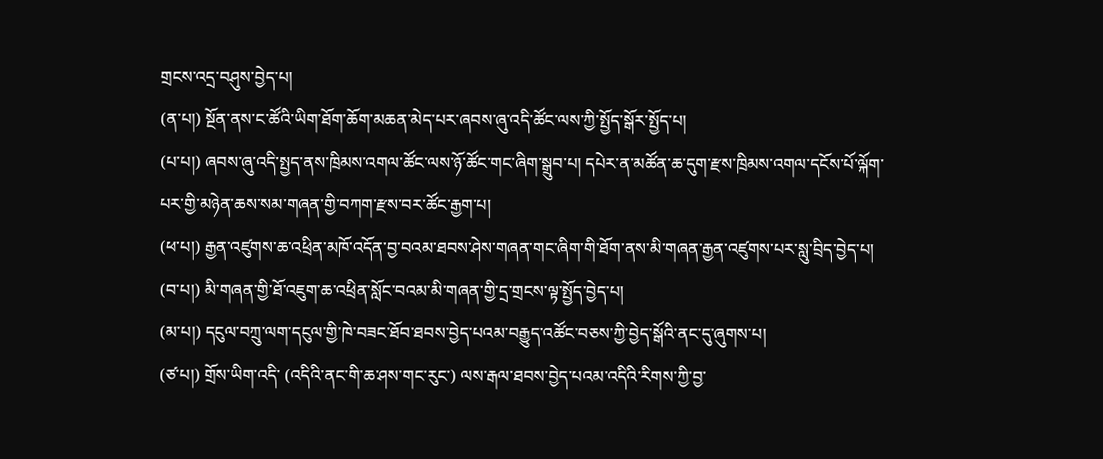གྲངས་འདྲ་བཤུས་བྱེད་པ།
(ན་པ།) སྔོན་ནས་ང་ཚོའི་ཡིག་ཐོག་ཆོག་མཆན་མེད་པར་ཞབས་ཞུ་འདི་ཚོང་ལས་ཀྱི་སྤྱོད་སྒོར་སྤྱོད་པ།
(པ་པ།) ཞབས་ཞུ་འདི་སྤྱད་ནས་ཁྲིམས་འགལ་ཚོང་ལས་ཉོ་ཚོང་གང་ཞིག་སྒྲུབ་པ། དཔེར་ན་མཚོན་ཆ་དུག་རྫས་ཁྲིམས་འགལ་དངོས་པོ་ལྐོག་པར་གྱི་མཉེན་ཆས་སམ་གཞན་གྱི་བཀག་རྫས་བར་ཚོང་རྒྱག་པ།
(ཕ་པ།) རྒྱན་འཛུགས་ཆ་འཕྲིན་མཁོ་འདོན་བྱ་བའམ་ཐབས་ཤེས་གཞན་གང་ཞིག་གི་ཐོག་ནས་མི་གཞན་རྒྱན་འཛུགས་པར་སླུ་བྲིད་བྱེད་པ།
(བ་པ།) མི་གཞན་གྱི་ཐོ་འཇུག་ཆ་འཕྲིན་སློང་བའམ་མི་གཞན་གྱི་དྲ་གྲངས་ལྟ་སྤྱོད་བྱེད་པ།
(མ་པ།) དངུལ་བཀྲུ་ལག་དངུལ་གྱི་ཁེ་བཟང་ཐོབ་ཐབས་བྱེད་པའམ་བརྒྱུད་འཚོང་བཅས་ཀྱི་བྱེད་སྒོའི་ནང་དུ་ཞུགས་པ།
(ཙ་པ།) གྲོས་ཡིག་འདི་ (འདིའི་ནང་གི་ཆ་ཤས་གང་རུང་) ལས་རྒལ་ཐབས་བྱེད་པའམ་འདིའི་རིགས་ཀྱི་བྱ་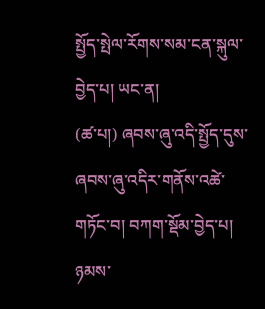སྤྱོད་སྤེལ་རོགས་སམ་ངན་སྐུལ་བྱེད་པ། ཡང་ན།
(ཚ་པ།) ཞབས་ཞུ་འདི་སྤྱོད་དུས་ཞབས་ཞུ་འདིར་གནོས་འཚེ་གཏོང་བ། བཀག་སྡོམ་བྱེད་པ། ཉམས་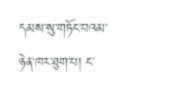དམས་སུ་གཏོང་བའམ་ཉེན་ཁར་ཐུག་པ། ང་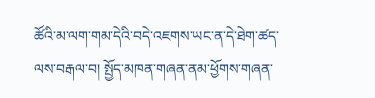ཚོའི་མ་ལག་གམ་དེའི་བདེ་འཇགས་ཡང་ན་དེ་ཐེག་ཚད་ལས་བརྒལ་བ། སྤྱོད་མཁན་གཞན་ནམ་ཕྱོགས་གཞན་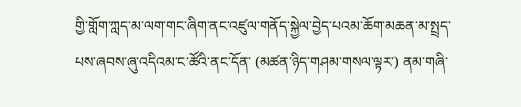གྱི་གློག་ཀླད་མ་ལག་གང་ཞིག་ནང་འཛུལ་གནོད་སྐྱེལ་བྱེད་པའམ་ཆོག་མཆན་མ་སྤྲད་པས་ཞབས་ཞུ་འདིའམ་ང་ཚོའི་ནང་དོན་ (མཚན་ཉིད་གཤམ་གསལ་ལྟར་) ནམ་གཞི་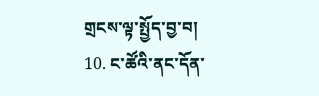གྲངས་ལྟ་སྤྱོད་བྱ་བ།
10. ང་ཚོའི་ནང་དོན་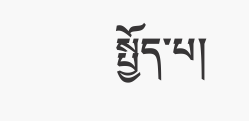སྤྱོད་པ།